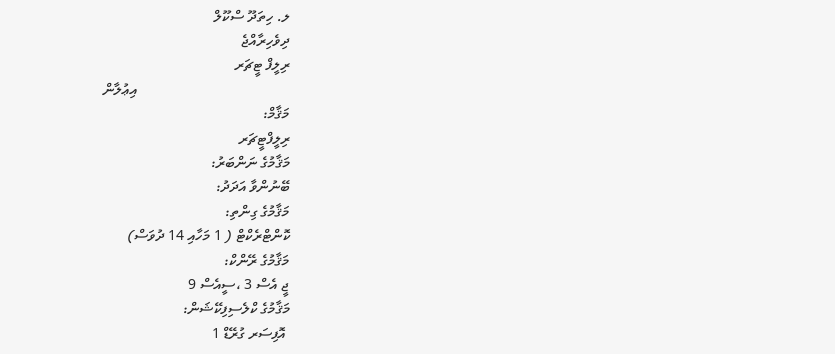ލ. ހިތަދޫ ސްކޫލް
ދިވެހިރާއްޖެ
ރިލީފް ޓީޗަރ
                                          އިޢުލާން
މަޤާމް:
ރިލީފްޓީޗަރ
މަޤާމުގެ ނަންބަރު:
ބޭނުންވާ އަދަދު:
މަޤާމުގެ ގިންތި:
ކޮންޓްރެކްޓް ( 1 މަހާއި 14 ދުވަސް)
މަޤާމުގެ ރޭންކް:
ޖީ އެސް 3 ،ސީއެސް 9
މަޤާމުގެ ކްލެސިފިކޭޝަން:
 އޮފިސަރ ގުރޭޑް 1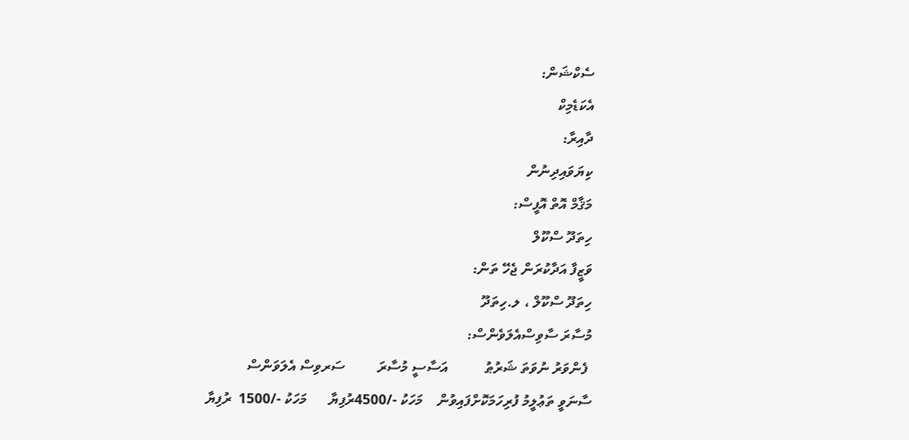ސެކްޝަން:
އެކަޑެމިކް
ދާއިރާ:
ކިޔަވައިދިނުން
މަޤާމް އޮތް އޮފީސް:
ހިތަދޫ ސްކޫލް
ވަޒީފާ އަދާކުރަން ޖެހޭ ތަން:
ހިތަދޫ ސްކޫލް ، ލ.ހިތަދޫ
މުސާރަ ސާވިސްއެލަވެންސް:
 ފެންވަރު ނުވަތަ ޝަރުޠު          އަސާސީ މުސާރަ         ސަރވިސް އެލަވަންސް
ސާނަވީ ތަޢުލީމު ފުރިހަމަކޮށްފައިވުން    މަހަކު -/4500ރުފިޔާ      މަހަކު -/1500  ރުފިޔާ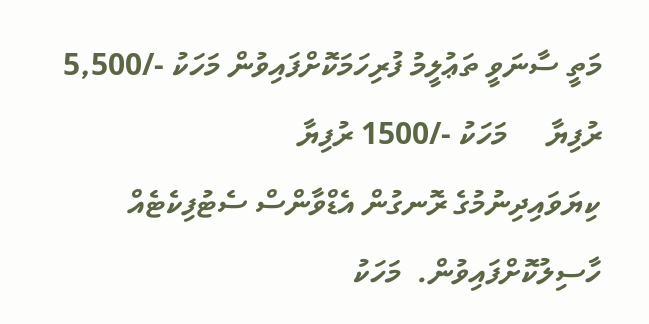މަތީ ސާނަވީ ތަޢުލީމު ފުރިހަމަކޮށްފައިވުން މަހަކު -/5,500 ރުފިޔާ     މަހަކު -/1500 ރުފިޔާ
ކިޔަވައިދިނުމުގެ ރޮނގުން އެޑްވާންސް ސެޓުފިކެޓެއް ހާސިލުކޮށްފައިވުން.  މަހަކު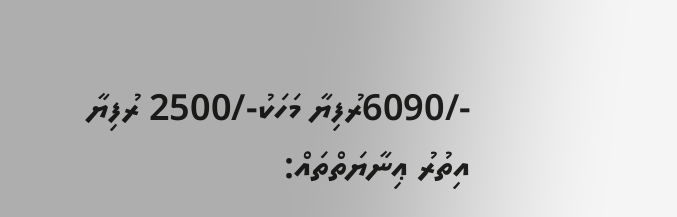-/6090ރުފިޔާ މަހަކު-/2500 ރުފިޔާ
އިތުރު ޢިނާޔަތްތައް: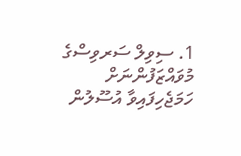1. ސިވިލް ސަރވިސްގެ މުވައްޒަފުންނަށް ހަމަޖެހިފައިވާ އުސޫލުން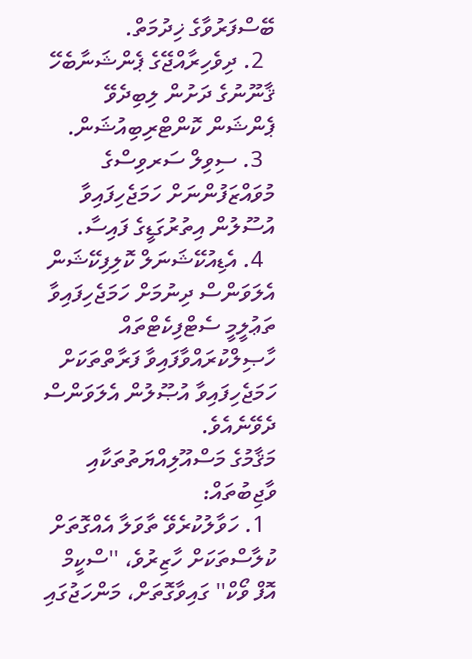ބޭސްފަރުވާގެ ޚިދުމަތް.
  2. ދިވެހިރާއްޖޭގެ ޕެންޝަނާބެހޭ ޤާނޫނުގެ ދަށުން ލިބިދެވޭ ޕެންޝަން ކޮންޓްރިބިއުޝަން.
  3. ސިވިލް ސަރވިސްގެ މުވައްޒަފުންނަށް ހަމަޖެހިފައިވާ އުސޫލުން އިތުރުގަޑީގެ ފައިސާ.
  4. އެޑިއުކޭޝަނަލް ކޮލިފިކޭޝަން އެލަވަންސް ދިނުމަށް ހަމަޖެހިފައިވާ ތަޢުލީމީ ސެޓްފިކެޓްތައް ހާޞިލްކުރައްވާފައިވާ ފަރާތްތަކަށް ހަމަޖެހިފައިވާ އުޞޫލުން އެލަވަންސް ދެވޭނެއެވެ.
މަޤާމުގެ މަސްއޫލިއްޔަތުތަކާއި ވާޖިބުތައް:
  1. ހަވާލުކުރެވޭ ތާވަލާ އެއްގޮތަށް ކުލާސްތަކަށް ހާޒިރުވެ، ''ސްކީމް އޮފް ވޯކް'' ގައިވާގޮތަށް، މަންހަޖުގައި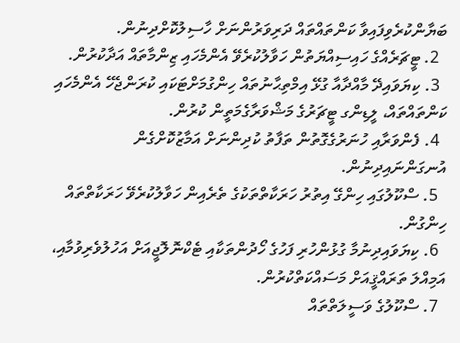ބަޔާންކުރެވިފައިވާ ކަންތައްތައް ދަރިވަރުންނަށް ހާސިލުކޮށްދިނުން.
  2. ޓީޗަރެއްގެ ހައިސިއްޔަތުން ހަވާލުކުރެވޭ އެންމެހައި ޒިންމާތައް އަދާކުރުން.
  3. ކިޔަވައިދޭ މާއްދާއާ ގުޅޭ އިމްތިޙާނުތައް ހިންގުމަށްޓަކައި ކުރަންޖެހޭ އެންމެހައި ކަންތައްތައް، ލީޑިންގ ޓީޗަރުގެ މަޝްވަރާގެމަތީން ކުރުން.
  4. ފެންވަރާއި ހުނަރުގެގޮތުން ތަފާތު ކުދިންނަށް އަމާޒުކޮށްގެން އުނގަންނައިދިނުން.
  5. ސްކޫލުގައި ހިންގޭ އިތުރު ހަރަކާތްތަކުގެ ތެރެއިން ހަވާލުކުރެވޭ ހަރަކާތްތައް ހިންގުން.
  6. ކިޔަވައިދިނުމާ ގުޅުންހުރި ފަހުގެ ހޯދުންތަކާއި ޓެކްނޮލޮޖީއަށް އަހުލުވެރިވުމާއި، އަމިއްލަ ތަރައްޤީއަށް މަސައްކަތްކުރުން.
  7. ސްކޫލުގެ ވަސީލަތްތައް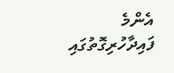އެންމެ ފައިދާހުރިގޮތުގައި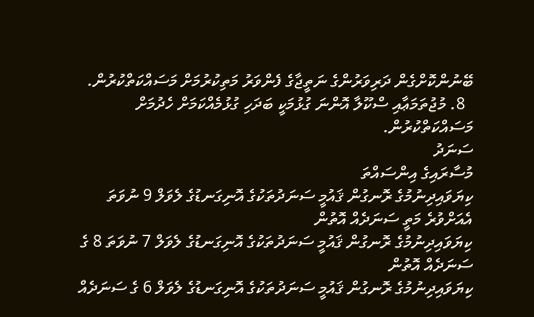ބޭނުންކޮށްގެން ދަރިވަރުންގެ ނަތީޖާގެ ފެންވަރު މަތިކުރުމަށް މަސައްކަތްކުރުން.
  8. މުޖުތަމަޢާއި ސްކޫލާ އޮންނަ ގުޅުމަކީ ބަދަހި ގުޅުމެއްކަމަށް ހެދުމަށް މަސައްކަތްކުރުން.
ސަނަދު
މުސާރައިގެ އިންސައްތަ
ކިޔަވައިދިނުމުގެ ރޮނގުން ޤައުމީ ސަނަދުތަކުގެ އޮނިގަނޑުގެ ލެވަލް 9 ނުވަތަ އެއަށްވުރެ މަތީ ސަނަދެއް އޮތުން
ކިޔަވައިދިނުމުގެ ރޮނގުން ޤައުމީ ސަނަދުތަކުގެ އޮނިގަނޑުގެ ލެވަލް 7 ނުވަތަ 8 ގެ ސަނަދެއް އޮތުން
ކިޔަވައިދިނުމުގެ ރޮނގުން ޤައުމީ ސަނަދުތަކުގެ އޮނިގަނޑުގެ ލެވަލް 6 ގެ ސަނަދެއް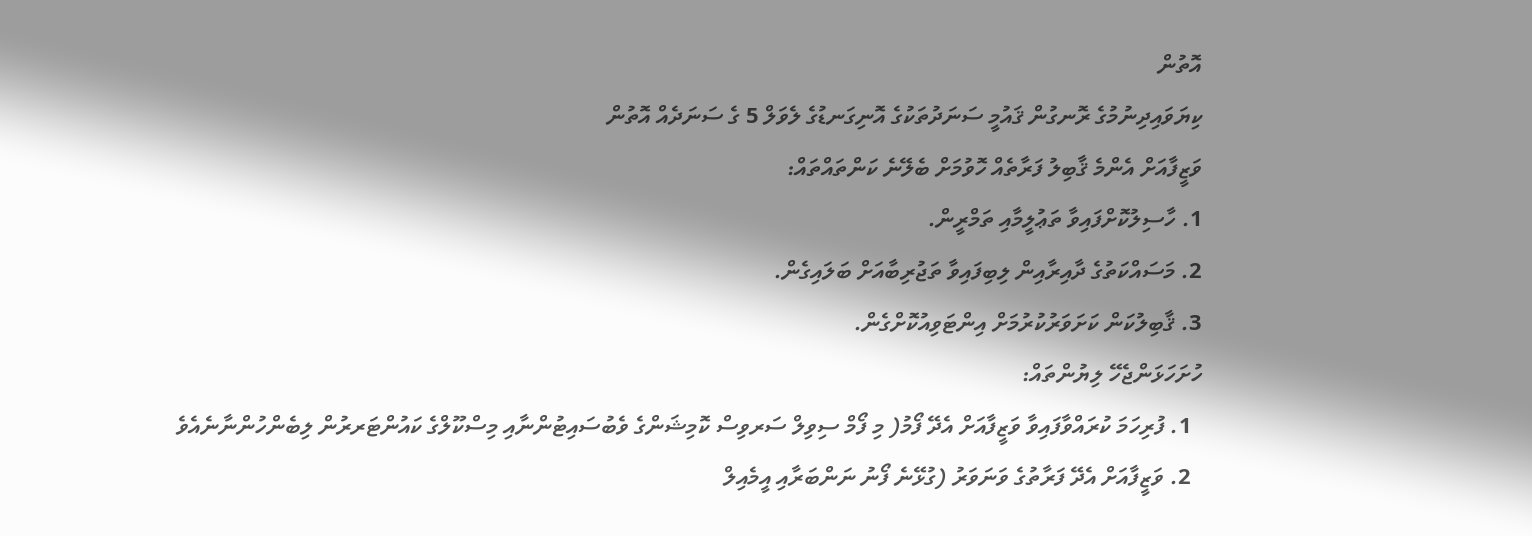އޮތުން
ކިޔަވައިދިނުމުގެ ރޮނގުން ޤައުމީ ސަނަދުތަކުގެ އޮނިގަނޑުގެ ލެވަލް 5 ގެ ސަނަދެއް އޮތުން
ވަޒީފާއަށް އެންމެ ޤާބިލު ފަރާތެއް ހޮވުމަށް ބެލޭނެ ކަންތައްތައް:
1. ހާސިލުކޮށްފައިވާ ތަޢުލީމާއި ތަމްރީން.
2. މަސައްކަތުގެ ދާއިރާއިން ލިބިފައިވާ ތަޖުރިބާއަށް ބަލައިގެން.
3. ޤާބިލުކަން ކަށަވަރުކުރުމަށް އިންޓަވިއުކޮށްގެން.
ހުށަހަޅަންޖެހޭ ލިޔުންތައް:
  1. ފުރިހަމަ ކުރައްވާފައިވާ ވަޒީފާއަށް އެދޭ ފޯމު( މި ފޯމް ސިވިލް ސަރވިސް ކޮމިޝަންގެ ވެބުސައިޓުންނާއި މިސްކޫލްގެ ކައުންޓަރރުން ލިބެންހުންނާނެއެވެ
  2. ވަޒީފާއަށް އެދޭ ފަރާތުގެ ވަނަވަރު (ގުޅޭނެ ފޯނު ނަންބަރާއި އީމެއިލް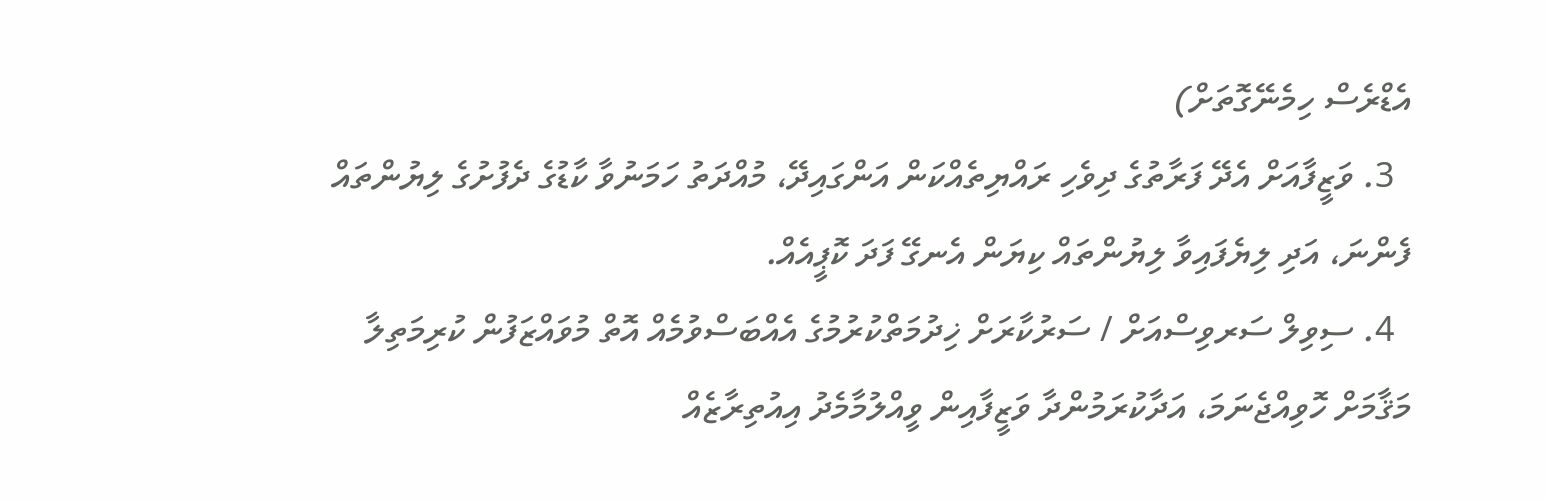އެޑްރެސް ހިމެނޭގޮތަށް)
  3. ވަޒީފާއަށް އެދޭ ފަރާތުގެ ދިވެހި ރައްޔިތެއްކަން އަންގައިދޭ، މުއްދަތު ހަމަނުވާ ކާޑުގެ ދެފުށުގެ ލިޔުންތައް ފެންނަ، އަދި ލިޔެފައިވާ ލިޔުންތައް ކިޔަން އެނގޭ ފަދަ ކޮޕީއެއް.
  4. ސިވިލް ސަރވިސްއަށް / ސަރުކާރަށް ޚިދުމަތްކުރުމުގެ އެއްބަސްވުމެއް އޮތް މުވައްޒަފުން ކުރިމަތިލާ މަޤާމަށް ހޮވިއްޖެނަމަ، އަދާކުރަމުންދާ ވަޒީފާއިން ވީއްލުމާމެދު އިއުތިރާޒެއް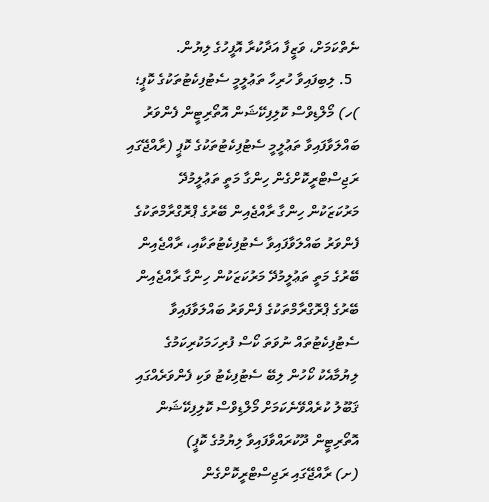ނެތްކަމަށް، ވަޒީފާ އަދާކުރާ އޮފީހުގެ ލިޔުން.
  5. ލިބިފައިވާ ހުރިހާ ތަޢުލީމީ ސެޓުފިކެޓުތަކުގެ ކޮޕީ؛
)ހ) މޯލްޑިވްސް ކޮލިފިކޭޝަން އޮތޯރިޓީން ފެންވަރު ބައްލަވާފައިވާ ތަޢުލީމީ ސެޓުފިކެޓުތަކުގެ ކޮޕީ (ރާއްޖޭގައި ރަޖިސްޓްރީކޮށްގެން ހިންގާ މަތީ ތަޢުލީމުދޭ މަރުކަޒަކުން ހިންގާ ރާއްޖެއިން ބޭރުގެ ޕްރޮގްރާމްތަކުގެ ފެންވަރު ބައްލަވާފައިވާ ސެޓުފިކެޓުތަކާއި، ރާއްޖެއިން ބޭރުގެ މަތީ ތަޢުލީމުދޭ މަރުކަޒަކުން ހިންގާ ރާއްޖެއިން ބޭރުގެ ޕްރޮގްރާމްތަކުގެ ފެންވަރު ބައްލަވާފައިވާ ސެޓުފިކެޓުތައް ނުވަތަ ކޯސް ފުރިހަމަކުރިކަމުގެ ލިޔުމާއެކު ކޯހުން ލިބޭ ސެޓުފިކެޓު ވަކި ފެންވަރެއްގައި ޤަބޫލު ކުރެއްވޭނެކަމަށް މޯލްޑިވްސް ކޮލިފިކޭޝަން އޮތޯރިޓީން ދޫކުރައްވާފައިވާ ލިޔުމުގެ ކޮޕީ)
(ށ) ރާއްޖޭގައި ރަޖިސްޓްރީކޮށްގެން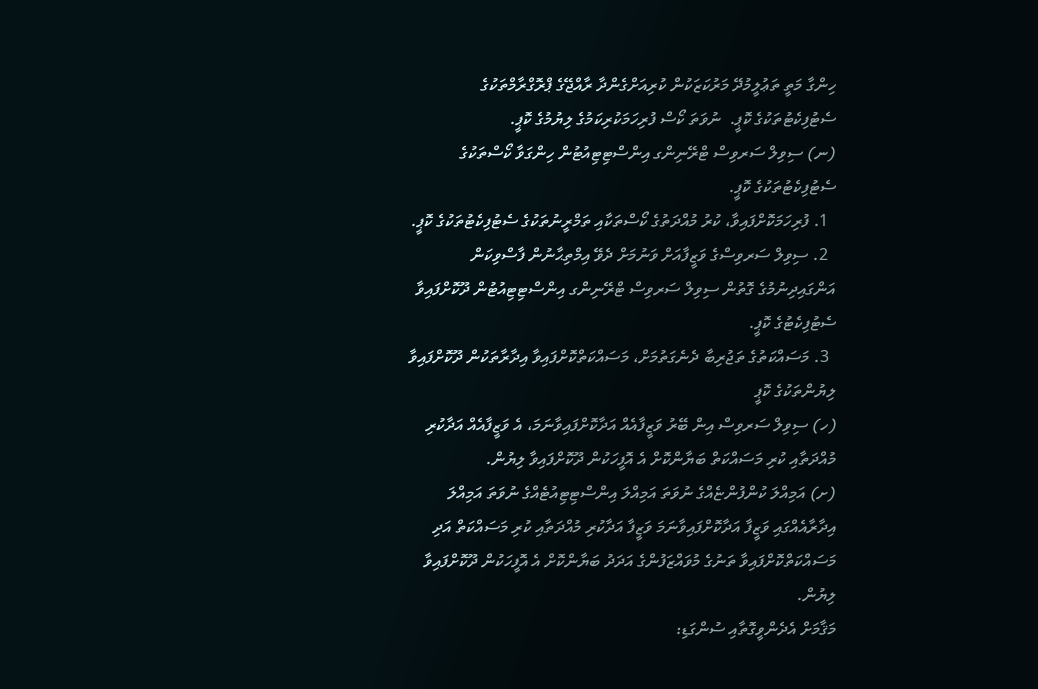ހިންގާ މަތީ ތަޢުލީމުދޭ މަރުކަޒަކުން ކުރިއަށްގެންދާ ރާއްޖޭގެ ޕްރޮގްރާމްތަކުގެ ސެޓުފިކެޓުތަކުގެ ކޮޕީ.  ނުވަތަ ކޯސް ފުރިހަމަކުރިކަމުގެ ލިޔުމުގެ ކޮޕީ.
(ނ) ސިވިލް ސަރވިސް ޓްރޭނިންގ އިންސްޓިޓިއުޓުން ހިންގަވާ ކޯސްތަކުގެ ސެޓުފިކެޓުތަކުގެ ކޮޕީ.
  1. ފުރިހަމަކޮށްފައިވާ، ކުރު މުއްދަތުގެ ކޯސްތަކާއި ތަމްރީނުތަކުގެ ސެޓުފިކެޓުތަކުގެ ކޮޕީ.
  2. ސިވިލް ސަރވިސްގެ ވަޒީފާއަށް ވަނުމަށް ދެވޭ އިމްތިޙާނުން ފާސްވިކަން އަންގައިދިނުމުގެ ގޮތުން ސިވިލް ސަރވިސް ޓްރޭނިންގ އިންސްޓިޓިއުޓުން ދޫކޮށްފައިވާ ސެޓުފިކެޓުގެ ކޮޕީ.
  3. މަސައްކަތުގެ ތަޖުރިބާ ދެނެގަތުމަށް، މަސައްކަތްކޮށްފައިވާ އިދާރާތަކުން ދޫކޮށްފައިވާ ލިޔުންތަކުގެ ކޮޕީ
(ހ) ސިވިލް ސަރވިސް އިން ބޭރު ވަޒީފާއެއް އަދާކޮށްފައިވާނަމަ، އެ ވަޒީފާއެއް އަދާކުރި މުއްދަތާއި ކުރި މަސައްކަތް ބަޔާންކޮށް އެ އޮފީހަކުން ދޫކޮށްފައިވާ ލިޔުން.
(ށ) އަމިއްލަ ކުންފުންޏެއްގެ ނުވަތަ އަމިއްލަ އިންސްޓިޓިއުޓެއްގެ ނުވަތަ އަމިއްލަ އިދާރާއެއްގައި ވަޒީފާ އަދާކޮށްފައިވާނަމަ ވަޒީފާ އަދާކުރި މުއްދަތާއި ކުރި މަސައްކަތް އަދި މަސައްކަތްކޮށްފައިވާ ތަނުގެ މުވައްޒަފުންގެ އަދަދު ބަޔާންކޮށް އެ އޮފީހަކުން ދޫކޮށްފައިވާ ލިޔުން.
މަޤާމަށް އެދެންވީގޮތާއި ސުންގަޑި: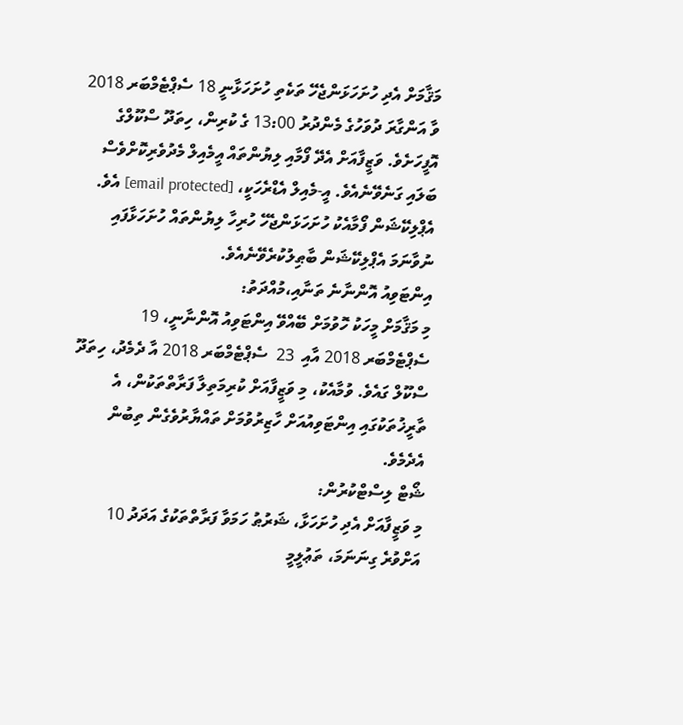މަޤާމަށް އެދި ހުށަހަޅަންޖެހޭ ތަކެތި ހުށަހަޅާނީ 18 ސެޕްޓެމްބަރ 2018 ވާ އަންގާރަ ދުވަހުގެ މެންދުރު 13:00 ގެ ކުރިން، ހިތަދޫ ސްކޫލްގެ އޮފީހަށެވެ. ވަޒީފާއަށް އެދޭ ފޯމާއި ލިޔުންތައް އީމެއިލް މެދުވެރިކޮށްވެސް ބަލައި ގަނެވޭނެއެވެ. އީ-މެއިލް އެޑްރެހަކީ، [email protected] އެވެ. އެޕްލިކޭޝަން ފޯމާއެކު ހުށަހަޅަންޖެހޭ ހުރިހާ ލިޔުންތައް ހުށަހަޅާފައި ނުވާނަމަ އެޕްލިކޭޝަން ބާޠިލުކުރެވޭނެއެވެ.
އިންޓަވިއު އޮންނާނެ ތަނާއި،މުއްދަތު:
މި މަޤާމަށް މީހަކު ހޮވުމަށް ބޭއްވޭ އިންޓަވިއު އޮންނާނީ، 19 ސެޕްޓެމްބަރ 2018 އާއި  23  ސެޕްޓެމްބަރ 2018 އާ ދެމެދު، ހިތަދޫ ސްކޫލް ގައެވެ. ވުމާއެކު، މި ވަޒީފާއަށް ކުރިމަތިލާ ފަރާތްތަކުން، އެ ތާރީޚުތަކުގައި އިންޓަވިއުއަށް ހާޒިރުވުމަށް ތައްޔާރުވެގެން ތިބުން އެދެމެވެ.
ޝޯޓް ލިސްޓްކުރުން:
މި ވަޒީފާއަށް އެދި ހުށަހަޅާ، ޝަރުޠު ހަމަވާ ފަރާތްތަކުގެ އަދަދު 10 އަށްވުރެ ގިނަނަމަ، ތަޢުލީމީ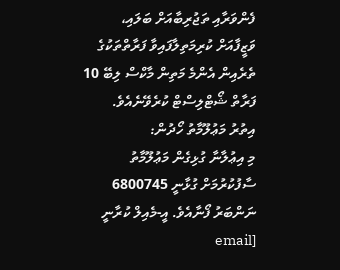ފެންވަރާއި ތަޖުރިބާއަށް ބަލައި، ވަޒީފާއަށް ކުރިމަތިލާފައިވާ ފަރާތްތަކުގެ ތެރެއިން އެންމެ މަތިން މާކްސް ލިބޭ 10 ފަރާތް ޝޯޓްލިސްޓް ކުރެވޭނެއެވެ.
އިތުރު މަޢުލޫމާތު ހޯދުން:
މި އިޢުލާނާ ގުޅިގެން މަޢުލޫމާތު ސާފުކުރުމަށް ގުޅާނީ 6800745 ނަންބަރު ފޯނާއެވެ. އީ-މެއިލް ކުރާނީ [email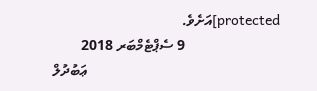protected]އަށެވެ.
                          9 ސެޕްޓެމްބަރ 2018
                                                     ޢަބުދުލް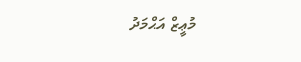މުޢީޒް އަޙްމަދު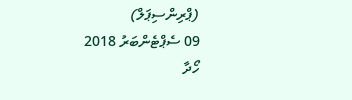(ޕްރިންސިޕަލް)
09 ސެޕްޓެންބަރު 2018
ހޯދާ